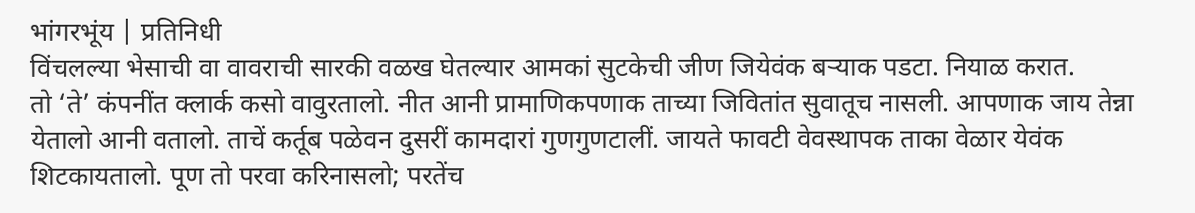भांगरभूंय | प्रतिनिधी
विंचलल्या भेसाची वा वावराची सारकी वळख घेतल्यार आमकां सुटकेची जीण जियेवंक बऱ्याक पडटा. नियाळ करात.
तो ‘ते’ कंपनींत क्लार्क कसो वावुरतालो. नीत आनी प्रामाणिकपणाक ताच्या जिवितांत सुवातूच नासली. आपणाक जाय तेन्ना येतालो आनी वतालो. ताचें कर्तूब पळेवन दुसरीं कामदारां गुणगुणटालीं. जायते फावटी वेवस्थापक ताका वेळार येवंक शिटकायतालो. पूण तो परवा करिनासलो; परतेंच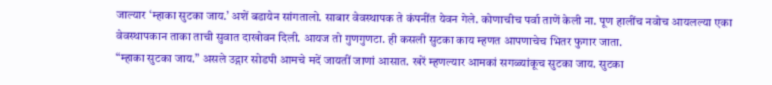जाल्यार ‘म्हाका सुटका जाय.’ अशें बडायेन सांगतालो. साबार वेवस्थापक ते कंपनींत येवन गेले. कोणाचीच पर्वा ताणें केली ना. पूण हालींच नवोच आयलल्या एका वेवस्थापकान ताका ताची सुवात दाखोवन दिली. आयज तो गुणगुणटा. ही कसली सुटका काय म्हणत आपणाचेच भितर फुगार जाता.
“म्हाका सुटका जाय.” असले उद्गार सोडपी आमचे मदें जायतीं जाणां आसात. खरें म्हणल्यार आमकां सगळ्यांकूच सुटका जाय. सुटका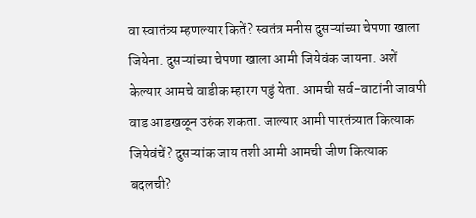वा स्वातंत्र्य म्हणल्यार कितें? स्वतंत्र मनीस दुसऱ्यांच्या चेपणा खाला जियेना. दुसऱ्यांच्या चेपणा खाला आमी जियेवंक जायना. अशें केल्यार आमचे वाडीक म्हारग पडुं येता. आमची सर्व-वाटांनी जावपी वाड आडखळून उरुंक शकता. जाल्यार आमी पारतंत्र्यात कित्याक जियेवंचें? दुसऱ्यांक जाय तशी आमी आमची जीण कित्याक बदलची?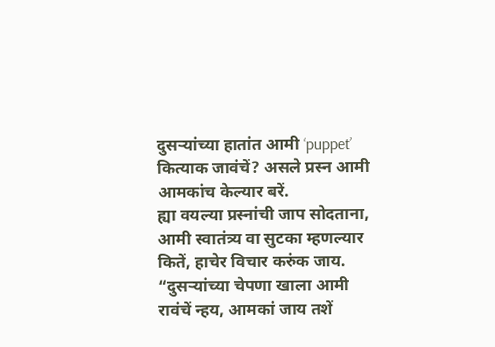दुसऱ्यांच्या हातांत आमी ‘puppet’ कित्याक जावंचें? असले प्रस्न आमी आमकांच केल्यार बरें.
ह्या वयल्या प्रस्नांची जाप सोदताना, आमी स्वातंत्र्य वा सुटका म्हणल्यार कितें, हाचेर विचार करुंक जाय. “दुसऱ्यांच्या चेपणा खाला आमी रावंचें न्हय, आमकां जाय तशें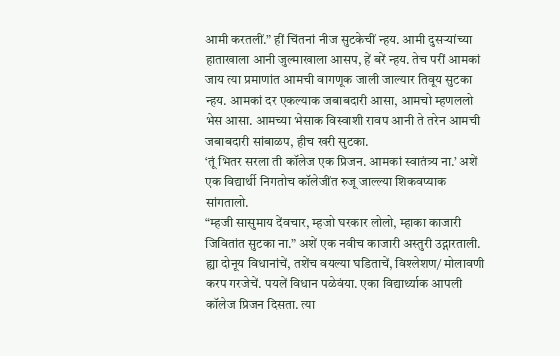आमी करतलीं.” हीं चिंतनां नीज सुटकेचीं न्हय. आमी दुसऱ्यांच्या हाताखाला आनी जुल्माखाला आसप, हें बरें न्हय. तेच परीं आमकां जाय त्या प्रमाणांत आमची वागणूक जाली जाल्यार तिवूय सुटका न्हय. आमकां दर एकल्याक जबाबदारी आसा, आमचो म्हणललो भेस आसा. आमच्या भेसाक विस्वाशी रावप आनी ते तरेन आमची जबाबदारी सांबाळप, हीच खरी सुटका.
‘तूं भितर सरला ती कॉलेज एक प्रिजन. आमकां स्वातंत्र्य ना.’ अशें एक विद्यार्थी निगतोच कॉलेजींत रुजू जाल्ल्या शिकवप्याक सांगतालो.
“म्हजी सासुमाय देंवचार, म्हजो घरकार लोलो, म्हाका काजारी जिवितांत सुटका ना.” अशें एक नवीच काजारी अस्तुरी उद्गारताली. ह्या दोनूय विधानांचें, तशेंच वयल्या घडिताचें, विश्लेशण/ मोलावणी करप गरजेचें. पयलें विधान पळेवंया. एका विद्यार्थ्याक आपली कॉलेज प्रिजन दिसता. त्या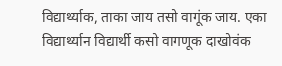विद्यार्थ्याक, ताका जाय तसो वागूंक जाय. एका विद्यार्थ्यान विद्यार्थी कसो वागणूक दाखोवंक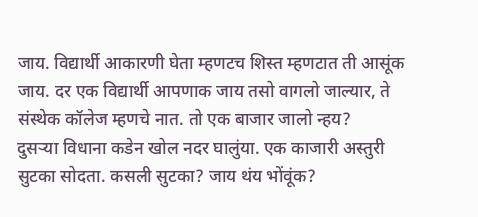जाय. विद्यार्थी आकारणी घेता म्हणटच शिस्त म्हणटात ती आसूंक जाय. दर एक विद्यार्थी आपणाक जाय तसो वागलो जाल्यार, ते संस्थेक कॉलेज म्हणचे नात. तो एक बाजार जालो न्हय?
दुसऱ्या विधाना कडेन खोल नदर घालुंया. एक काजारी अस्तुरी सुटका सोदता. कसली सुटका? जाय थंय भोंवूंक?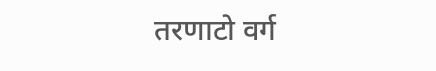तरणाटो वर्ग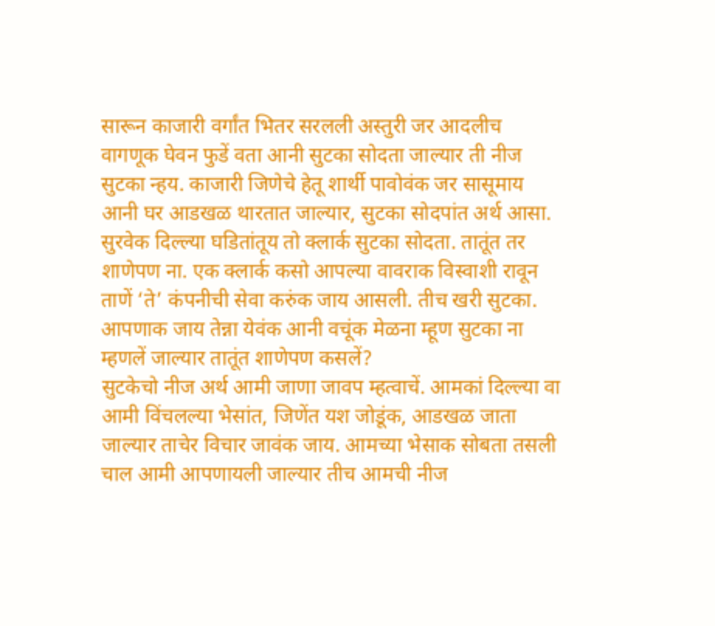सारून काजारी वर्गांत भितर सरलली अस्तुरी जर आदलीच वागणूक घेवन फुडें वता आनी सुटका सोदता जाल्यार ती नीज सुटका न्हय. काजारी जिणेचे हेतू शार्थी पावोवंक जर सासूमाय आनी घर आडखळ थारतात जाल्यार, सुटका सोदपांत अर्थ आसा. सुरवेक दिल्ल्या घडितांतूय तो क्लार्क सुटका सोदता. तातूंत तर शाणेपण ना. एक क्लार्क कसो आपल्या वावराक विस्वाशी रावून ताणें ‘ते’ कंपनीची सेवा करुंक जाय आसली. तीच खरी सुटका. आपणाक जाय तेन्ना येवंक आनी वचूंक मेळना म्हूण सुटका ना म्हणलें जाल्यार तातूंत शाणेपण कसलें?
सुटकेचो नीज अर्थ आमी जाणा जावप म्हत्वाचें. आमकां दिल्ल्या वा आमी विंचलल्या भेसांत, जिणेंत यश जोडूंक, आडखळ जाता जाल्यार ताचेर विचार जावंक जाय. आमच्या भेसाक सोबता तसली चाल आमी आपणायली जाल्यार तीच आमची नीज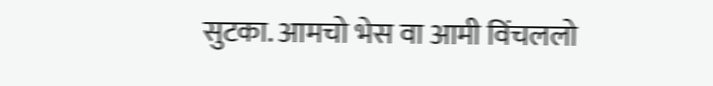सुटका. आमचो भेस वा आमी विंचललो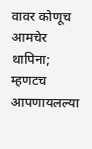वावर कोणूच आमचेर थापिना; म्हणटच आपणायलल्या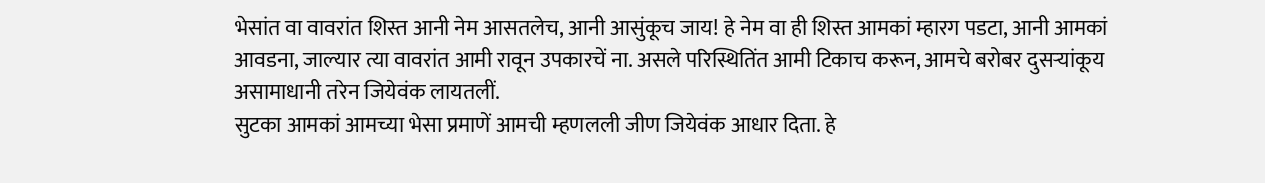भेसांत वा वावरांत शिस्त आनी नेम आसतलेच, आनी आसुंकूच जाय! हे नेम वा ही शिस्त आमकां म्हारग पडटा, आनी आमकां आवडना, जाल्यार त्या वावरांत आमी रावून उपकारचें ना. असले परिस्थितिंत आमी टिकाच करून, आमचे बरोबर दुसऱ्यांकूय असामाधानी तरेन जियेवंक लायतलीं.
सुटका आमकां आमच्या भेसा प्रमाणें आमची म्हणलली जीण जियेवंक आधार दिता. हे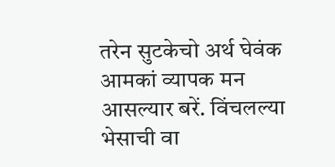तरेन सुटकेचो अर्थ घेवंक आमकां व्यापक मन आसल्यार बरें. विंचलल्या भेसाची वा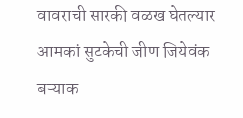वावराची सारकी वळख घेतल्यार आमकां सुटकेची जीण जियेवंक बऱ्याक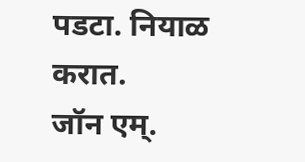पडटा. नियाळ करात.
जॉन एम्.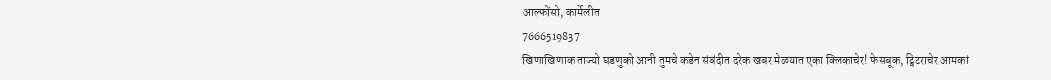आल्फोंसो, कार्मेलीत
7666519837
खिणाखिणाक ताज्यो घडणुको आनी तुमचे कडेन संबंदीत दरेक खबर मेळयात एका क्लिकाचेर! फेसबूक, ट्विटराचेर आमकां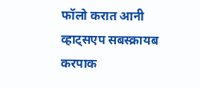फॉलो करात आनी व्हाट्सएप सबस्क्रायब करपाक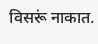विसरूं नाकात.